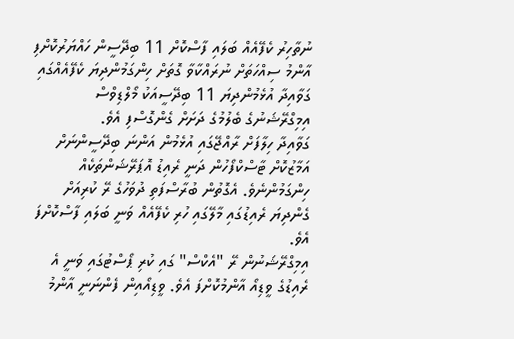ނުތާހިރު ކެފޭއެއް ބަލައި ފާސްކޮށް 11 ބިދޭސީން ހައްޔަރުކޮށްފި
އާންމު ސިއްހަތަށް ނުރައްކާވާ ގޮތަށް ހިންގަމުންދިޔަ ކެފޭއެއްގައި ގަވާއިދާ އުޅެމުންދިޔަ 11 ބިދޭސީއަކު މޯލްޑިވްސް އިމިގްރޭޝަނުގެ ބެލުމުގެ ދަށަށް ގެންގޮސްފި އެވެ.
ގަވާއިދާ ހިލާފަށް ރާއްޖޭގައި އުޅެމުން އަންނަ ބިދޭސީންނަށް އަމާޒުކޮށް ޓާސްކްފޯހުން ދަނީ ރެއިޑު އޮޕަރޭޝަންތަކެއް ހިންގަމުންނެވެ. އެގޮތުން ބުރާސްފަތި ދުވަހުގެ ރޭ ކުރިއަށް ގެންދިޔަ ރެއިޑުގައި މާލޭގައި ހުރި ކެފޭއެއް ވަނީ ބަލައި ފާސްކޮށްފަ އެވެ.
އިމިގްރޭޝަނުން ރޭ "އެކްސް" ގައި ކުރި ޕޯސްޓުގައި ވަނީ އެ ރެއިޑުގެ ވީޑިއޯ އާންމުކޮށްފަ އެވެ. ވީޑިއޯއިން ފެންނަނީ އާންމު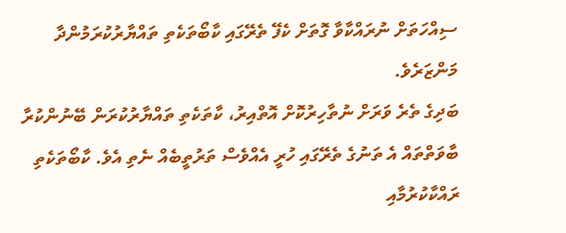ސިއްހަތަށް ނުރައްކާވާ ގޮތަށް ކެފޭ ތެރޭގައި ކާބޯތަކެތި ތައްޔާރުކުރަމުންދާ މަންޒަރެވެ.
ބަދިގެ ތެރެ ވަރަށް ނުތާހިރުކޮށް އޮތްއިރު، ކާތަކެތި ތައްޔާރުކުރަން ބޭނުންކުރާ ބާވަތްތައް އެ ތަނުގެ ތެރޭގައި ހުރީ އެއްވެސް ތަރުތީބެއް ނެތި އެވެ. ކާބޯތަކެތި ރައްކާކުރުމާއި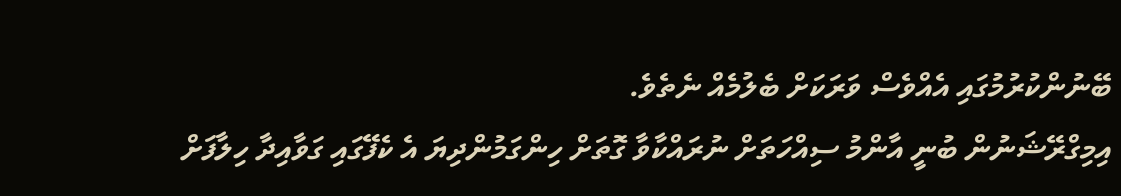ބޭނުންކުރުމުގައި އެއްވެސް ވަރަކަށް ބެލުމެއް ނެތެވެ.
އިމިގްރޭޝަނުން ބުނީ އާންމު ސިއްހަތަށް ނުރައްކާވާ ގޮތަށް ހިންގަމުންދިޔަ އެ ކެފޭގައި ގަވާއިދާ ހިލާފަށް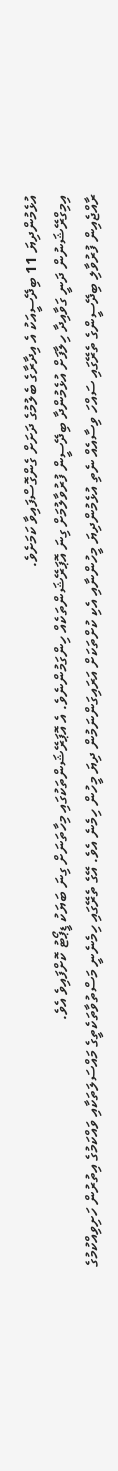އުޅެމުންދިޔަ 11 ބިދޭސީއަކު އެ އިދާރާގެ ބެލުމުގެ ދަށަށް ގެންގޮސްފައިވާ ކަމަށެވެ.
އިމިގްރޭޝަނުން ދަނީ ގަވާއިދާ ހިލާފަށް އުޅެމުންދާ ބިދޭސީން ފުރުވާލުމަށް ގިނަ އޮޕަރޭޝަންތަކެއް ހިންގަމުންނެވެ. އެ އޮޕަރޭޝަންތަކުގައި މިހާތަނަށް ގިނަ ބަޔަކު ޑީޕޯޓު ކޮށްފައިވެ އެވެ.
ރާއްޖެއިން ފުރުވާލި ބިދޭސީންގެ ތެރޭގައި ސައްހަ ވިސާއެއް ނެތި އުޅެމުންދިޔަ މީހުންނާއި އެކި ކުށްތަކަށް އަރައިގަންނަމުން ދިޔަ މީހުން ހިމެނެ އެވެ. އޭގެ ތެރޭގައި ހިމެނެނީ މަސްތުވާތަކެތީގެ މައްސަލަތަކާއި ވައްކަމުގެ އިތުރުން ހަށިވިއްކުމުގެ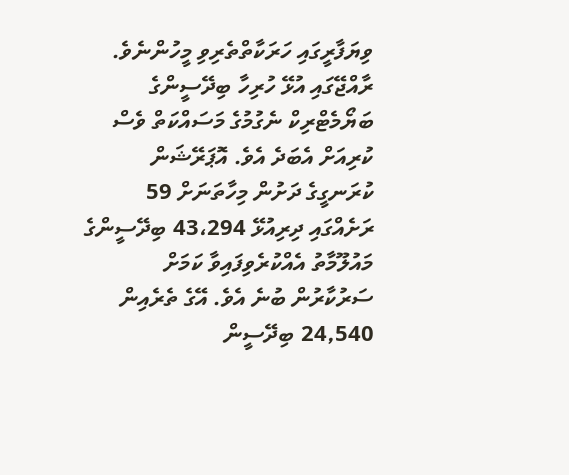ވިޔަފާރީގައި ހަރަކާތްތެރިވި މީހުންނެވެ.
ރާއްޖޭގައި އުޅޭ ހުރިހާ ބިދޭސީންގެ ބަޔޯމެޓްރިކް ނެގުމުގެ މަސައްކަތް ވެސް ކުރިއަށް އެބަދެ އެވެ. އޮޕަރޭޝަން ކުރަނގީގެ ދަށުން މިހާތަނަށް 59 ރަށެއްގައި ދިރިއުޅޭ 43،294 ބިދޭސީންގެ މައުލޫމާތު އެއްކުރެވިފައިވާ ކަމަށް ސަރުކާރުން ބުނެ އެވެ. އޭގެ ތެރެއިން 24,540 ބިދޭސީން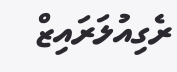ރެގިއުލަރައިޒް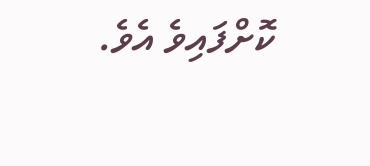ކޮށްފައިވެ އެވެ.